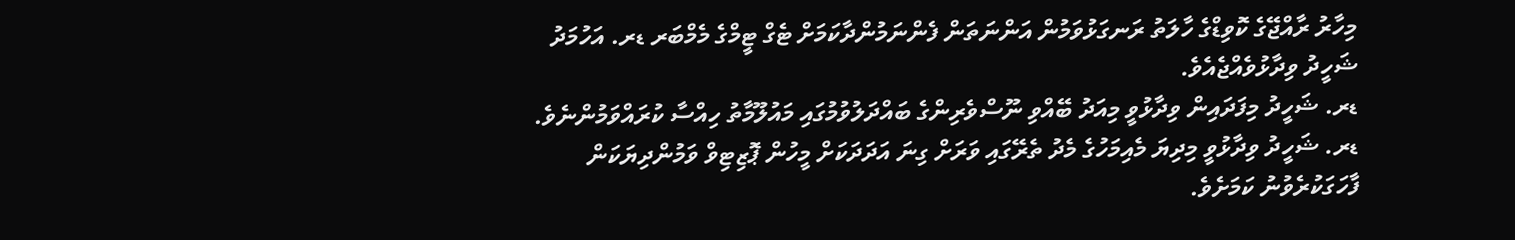މިހާރު ރާއްޖޭގެ ކޮވިޑްގެ ހާލަތު ރަނގަޅުވަމުން އަންނަތަން ފެންނަމުންދާކަމަށް ޓެގް ޓީމްގެ މެމްބަރ ޑރ. އަހުމަދު ޝަހީދު ވިދާޅުވެއްޖެއެވެ.
ޑރ. ޝަހީދު މިފަދައިން ވިދާޅުވީ މިއަދު ބޭއްވި ނޫސްވެރިންގެ ބައްދަލުވުމުގައި މައުލޫމާތު ހިއްސާ ކުރައްވަމުންނެވެ.
ޑރ. ޝަހީދު ވިދާޅުވީ މިދިޔަ މެއިމަހުގެ މެދު ތެރޭގައި ވަރަށް ގިނަ އަދަދަކަށް މީހުން ޕޮޒިޓިވް ވަމުންދިޔަކަން ފާހަގަކުރެވުނު ކަމަށެވެ.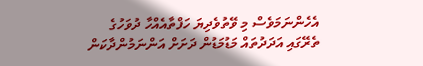އެހެންނަމަވެސް މި ވޭތުވެދިޔަ ހަފްތާއެއްހާ ދުވަހުގެ ތެރޭގައި އަދަދުތައް މަޑުމަޑުން ދަށަށް އަންނަމުންދާކަން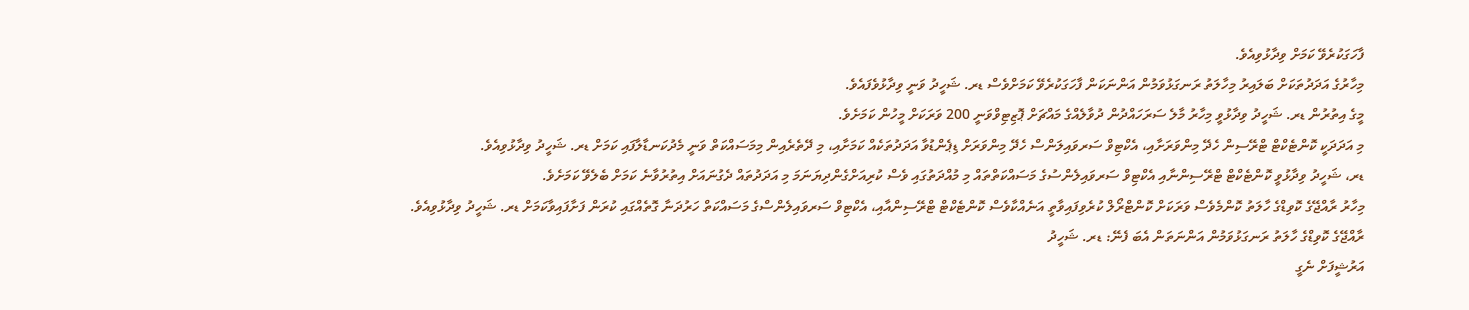ފާހަގަކުރެވޭ ކަމަށް ވިދާޅުވިއެވެ.
މިހާރުގެ އަދަދުތަކަށް ބަލައިރު މިހާލަތު ރަނގަޅުވަމުން އަންނަކަން ފާހަގަކުރެވޭ ކަމަށްވެސް ޑރ. ޝަހީދު ވަނީ ވިދާޅުވެފައެވެ.
މީގެ އިތުރުން ޑރ. ޝަހީދު ވިދާޅުވީ މިހާރު މާލެ ސަރަހައްދުން ދުވާލެއްގެ މައްޗަށް ޕޮޒިޓިވްވަނީ 200 ވަރަކަށް މީހުން ކަމަށެވެ.
މި އަދަދަކީ ކޮންޓެކްޓް ޓްރޭސިން ހެދޭ މިންވަރަށާއި، އެކްޓިވް ސަރވައިލަންސް ހެދޭ މިންވަރަށް ޑިޕެންޑުވާ އަދަދުތަކެއް ކަމަށާއި، މި ދޭތެރެއިން މިމަސައްކަތް ވަނީ މެދުކަނޑާލާފައި ކަމަށް ޑރ. ޝަހީދު ވިދާޅުވިއެވެ.
ޑރ، ޝަހީދު ވިދާޅުވީ ކޮންޓެކްޓް ޓްރޭސިންނާއި އެކްޓިވް ސަރވައިލެންސުގެ މަސައްކަތްތައް މި މުއްދަތުގައި ވެސް ކުރިއަށްގެންދިޔަނަމަ މި އަދަދުތައް ދެގުނައަށް އިތުރުވާނެ ކަމަށް ބެލެވޭ ކަމަށެވެ.
މިހާރު ރާއްޖޭގެ ކޮވިޑްގެ ހާލަތު ކޮންމެވެސް ވަރަކަށް ކޮންޓްރޯލް ކުރެވިފައިވާތީ އަނެއްކާވެސް ކޮންޓެކްޓް ޓްރޭސިންއާއި، އެކްޓިވް ސަރވައިލެންސްގެ މަސައްކަތް ހަރުދަނާ ގޮތެއްގައި ކުރަން ފަށާފައިވާކަމަށް ޑރ. ޝަހީދު ވިދާޅުވިއެވެ.
ރާއްޖޭގެ ކޮވިޑްގެ ހާލަތު ރަނގަޅުވަމުން އަންނަތަން އެބަ ފެނޭ: ޑރ. ޝަހީދު
އަރުޝީފަށް ނެގީ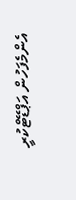އެންމެފަހުން އަޕްޑޭޓްކުރީ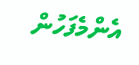އެންމެފަހުން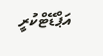އަޕްޑޭޓްކުރީ